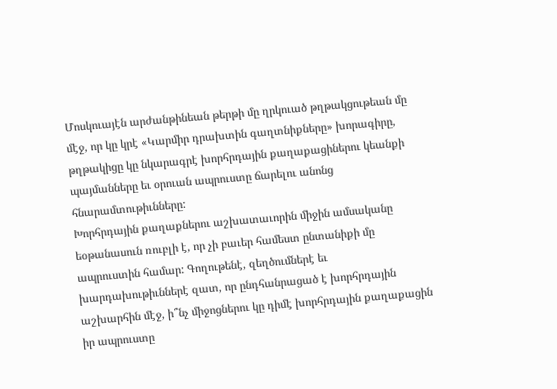Մոսկուայէն արժանթինեան թերթի մը ղրկուած թղթակցութեան մը մէջ, որ կը կրէ «Կարմիր դրախտին գաղտնիքները» խորագիրը, թղթակիցը կը նկարագրէ խորհրդային քաղաքացիներու կեանքի պայմանները եւ օրուան ապրուստը ճարելու անոնց հնարամտութիւնները:
Խորհրդային քաղաքներու աշխատաւորին միջին ամսականը եօթանասուն ռուբլի է, որ չի բաւեր համեստ ընտանիքի մը ապրուստին համար: Գողութենէ, զեղծումներէ եւ խարդախութիւններէ զատ, որ ընդհանրացած է խորհրդային աշխարհին մէջ, ի՞նչ միջոցներու կը դիմէ խորհրդային քաղաքացին իր ապրուստը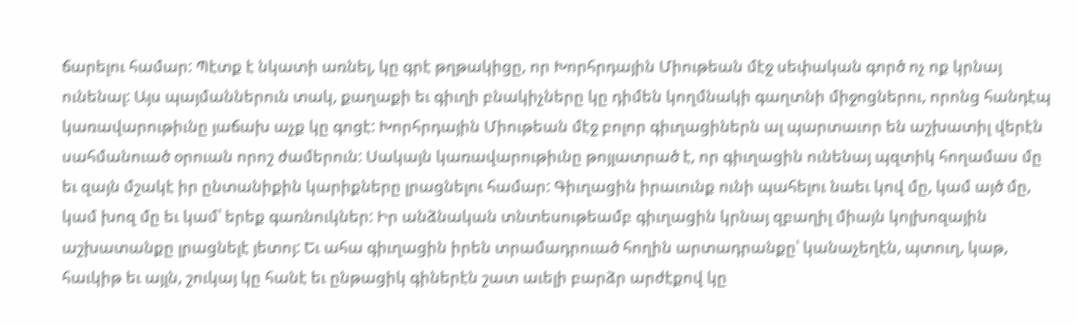ճարելու համար: Պէտք է նկատի առնել, կը գրէ թղթակիցը, որ Խորհրդային Միութեան մէջ սեփական գործ ոչ ոք կրնայ ունենալ: Այս պայմաններուն տակ, քաղաքի եւ գիւղի բնակիչները կը դիմեն կողմնակի գաղտնի միջոցներու, որոնց հանդէպ կառավարութիւնը յաճախ աչք կը գոցէ: Խորհրդային Միութեան մէջ բոլոր գիւղացիներն ալ պարտաւոր են աշխատիլ վերէն սահմանուած օրուան որոշ ժամերուն: Սակայն կառավարութիւնը թոյլատրած է, որ գիւղացին ունենայ պզտիկ հողամաս մը եւ զայն մշակէ իր ընտանիքին կարիքները լրացնելու համար: Գիւղացին իրաւունք ունի պահելու նաեւ կով մը, կամ այծ մը, կամ խոզ մը եւ կամ՝ երեք գառնուկներ: Իր անձնական տնտեսութեամբ գիւղացին կրնայ զբաղիլ միայն կոլխոզային աշխատանքը լրացնելէ յետոյ: Եւ ահա գիւղացին իրեն տրամադրուած հողին արտադրանքը՝ կանաչեղէն, պտուղ, կաթ, հաւկիթ եւ այլն, շուկայ կը հանէ եւ ընթացիկ գիներէն շատ աւելի բարձր արժէքով կը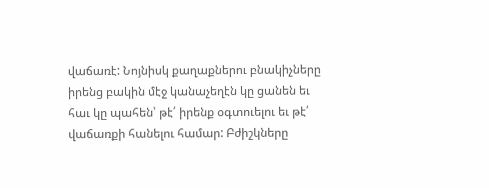վաճառէ: Նոյնիսկ քաղաքներու բնակիչները իրենց բակին մէջ կանաչեղէն կը ցանեն եւ հաւ կը պահեն՝ թէ՛ իրենք օգտուելու եւ թէ՛ վաճառքի հանելու համար: Բժիշկները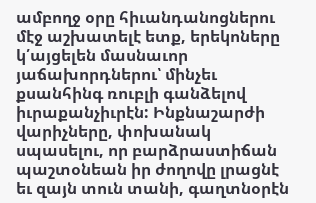ամբողջ օրը հիւանդանոցներու մէջ աշխատելէ ետք, երեկոները կ՛այցելեն մասնաւոր յաճախորդներու՝ մինչեւ քսանհինգ ռուբլի գանձելով իւրաքանչիւրէն: Ինքնաշարժի վարիչները, փոխանակ սպասելու, որ բարձրաստիճան պաշտօնեան իր ժողովը լրացնէ եւ զայն տուն տանի, գաղտնօրէն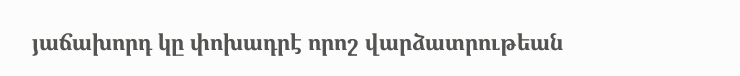յաճախորդ կը փոխադրէ որոշ վարձատրութեան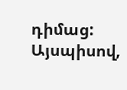դիմաց: Այսպիսով,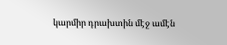կարմիր դրախտին մէջ ամէն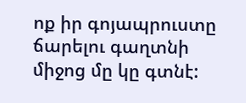ոք իր գոյապրուստը ճարելու գաղտնի միջոց մը կը գտնէ: